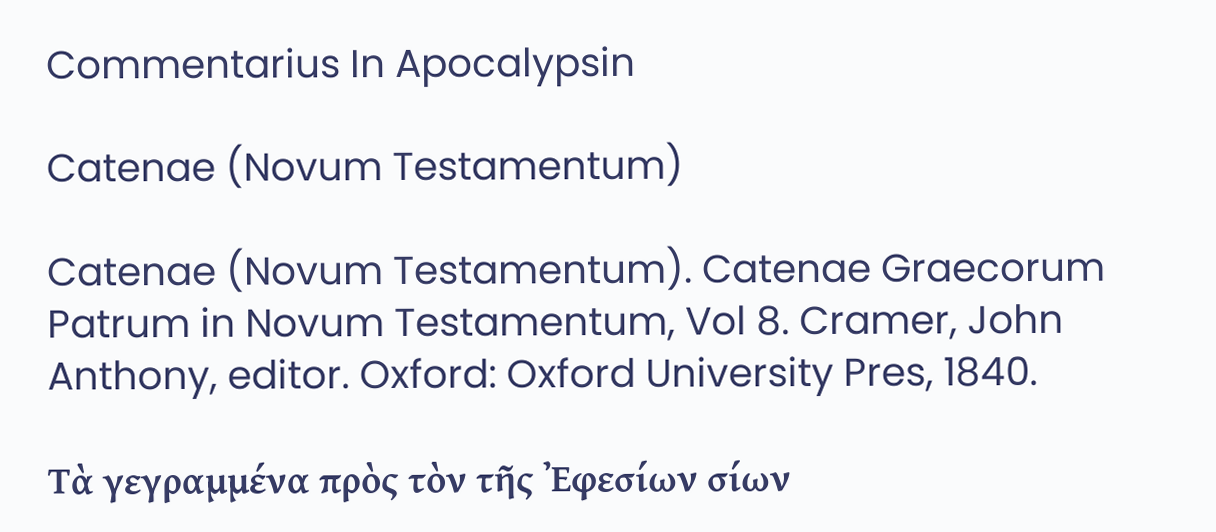Commentarius In Apocalypsin

Catenae (Novum Testamentum)

Catenae (Novum Testamentum). Catenae Graecorum Patrum in Novum Testamentum, Vol 8. Cramer, John Anthony, editor. Oxford: Oxford University Pres, 1840.

Τὰ γεγραμμένα πρὸς τὸν τῆς ᾿Εφεσίων σίων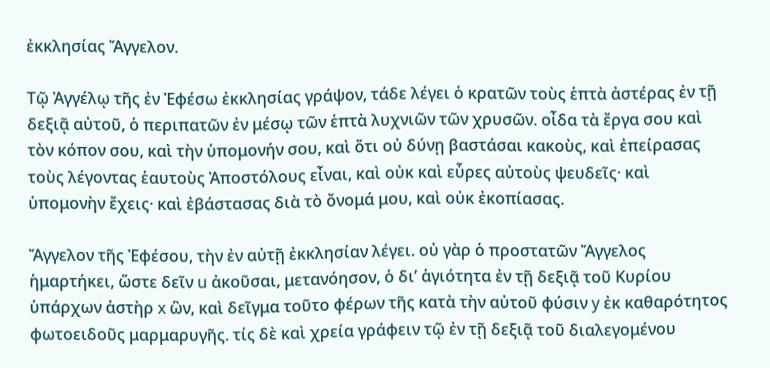ἐκκλησίας Ἄγγελον.

Τῷ Ἀγγέλῳ τῆς ἐν Ἐφέσω ἐκκλησίας γράψον, τάδε λέγει ὁ κρατῶν τοὺς ἑπτὰ ἀστέρας ἐν τῇ δεξιᾷ αὐτοῦ, ὁ περιπατῶν ἐν μέσῳ τῶν ἑπτὰ λυχνιῶν τῶν χρυσῶν. οἶδα τὰ ἔργα σου καὶ τὸν κόπον σου, καὶ τὴν ὑπομονήν σου, καὶ ὅτι οὐ δύνῃ βαστάσαι κακοὺς, καὶ ἐπείρασας τοὺς λέγοντας ἑαυτοὺς Ἀποστόλους εἶναι, καὶ οὐκ καὶ εὗρες αὐτοὺς ψευδεῖς· καὶ ὑπομονὴν ἔχεις· καὶ ἐβάστασας διὰ τὸ ὄνομά μου, καὶ οὐκ ἐκοπίασας.

Ἄγγελον τῆς Ἐφέσου, τὴν ἐν αὐτῇ ἐκκλησίαν λέγει. οὐ γὰρ ὁ προστατῶν Ἄγγελος ἡμαρτήκει, ὥστε δεῖν u ἀκοῦσαι, μετανόησον, ὁ δι’ ἁγιότητα ἐν τῇ δεξιᾷ τοῦ Κυρίου ὑπάρχων ἀστὴρ x ὣν, καὶ δεῖγμα τοῦτο φέρων τῆς κατὰ τὴν αὐτοῦ φύσιν y ἐκ καθαρότητος φωτοειδοῦς μαρμαρυγῆς. τίς δὲ καὶ χρεία γράφειν τῷ ἐν τῇ δεξιᾷ τοῦ διαλεγομένου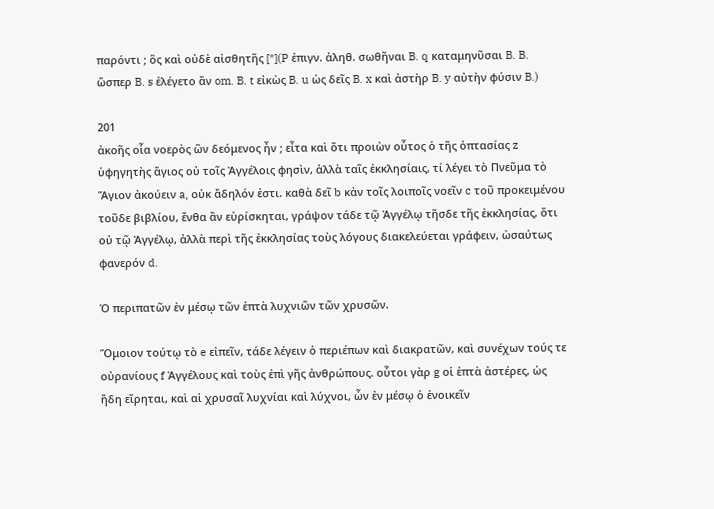παρόντι ; ὃς καὶ οὐδὲ αἰσθητῆς [*](P ἐπιγν. ἀληθ. σωθῆναι B. q καταμηνῦσαι B. B. ὥσπερ B. s ἐλέγετο ἂν om. B. t εἰκὼς B. u ὡς δεῖς B. x καὶ ἀστὴρ B. y αὐτὴν φύσιν B.)

201
ἀκοῆς οἷα νοερὸς ὣν δεόμενος ἦν ; εἶτα καὶ ὅτι προιὼν οὗτος ὁ τῆς ὀπτασίας z ὑφηγητὴς ἅγιος οὐ τοῖς Ἀγγέλοις φησὶν, ἀλλὰ ταῖς ἐκκλησίαις, τί λέγει τὸ Πνεῦμα τὸ Ἅγιον ἀκούειν a, οὐκ ἄδηλόν ἐστι. καθὰ δεῖ b κἀν τοῖς λοιποῖς νοεῖν c τοῦ προκειμένου τοῦδε βιβλίου, ἔνθα ἂν εὑρίσκηται, γράψον τάδε τῷ Ἀγγέλῳ τῆσδε τῆς ἐκκλησίας, ὅτι οὐ τῷ Ἀγγέλῳ, ἀλλὰ περὶ τῆς ἐκκλησίας τοὺς λόγους διακελεύεται γράφειν, ὡσαύτως φανερόν d.

Ὁ περιπατῶν ἐν μέσῳ τῶν ἑπτὰ λυχνιῶν τῶν χρυσῶν.

Ὅμοιον τούτῳ τὸ e εἰπεῖν, τάδε λέγειν ὁ περιέπων καὶ διακρατῶν, καὶ συνέχων τούς τε οὐρανίους f Ἀγγέλους καὶ τοὺς ἐπὶ γῆς ἀνθρώπους. οὗτοι γὰρ g οἱ ἑπτὰ ἀστέρες, ὡς ἤδη εἴρηται, καὶ αἱ χρυσαῖ λυχνίαι καὶ λύχνοι, ὧν ἐν μέσῳ ὁ ἐνοικεῖν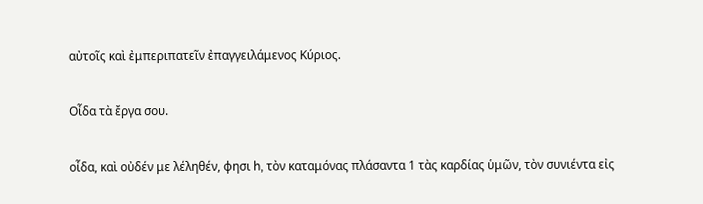αὐτοῖς καὶ ἐμπεριπατεῖν ἐπαγγειλάμενος Κύριος.

Οἶδα τὰ ἔργα σου.

οἶδα, καὶ οὐδέν με λέληθέν, φησι h, τὸν καταμόνας πλάσαντα 1 τὰς καρδίας ὑμῶν, τὸν συνιέντα εἰς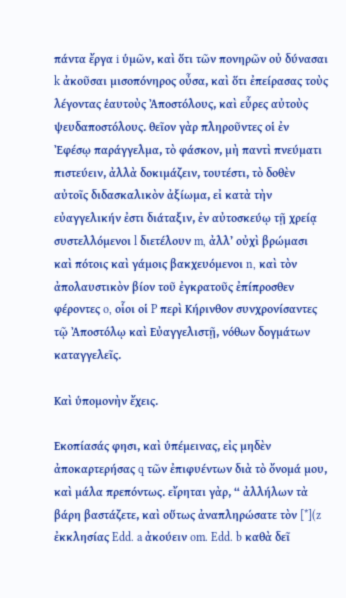πάντα ἔργα i ὑμῶν, καὶ ὅτι τῶν πονηρῶν οὐ δύνασαι k ἀκοῦσαι μισοπόνηρος οὖσα, καὶ ὅτι ἐπείρασας τοὺς λέγοντας ἑαυτοὺς Ἀποστόλους, καὶ εὗρες αὐτοὺς ψευδαποστόλους. θεῖον γὰρ πληροῦντες οἱ ἐν Ἐφέσῳ παράγγελμα, τὸ φάσκον, μὴ παντὶ πνεύματι πιστεύειν, ἀλλὰ δοκιμάζειν, τουτέστι, τὸ δοθὲν αὐτοῖς διδασκαλικὸν ἀξίωμα, εἰ κατὰ τὴν εὐαγγελικήν ἐστι διάταξιν, ἐν αὐτοσκεύῳ τῇ χρείᾳ συστελλόμενοι l διετέλουν m, ἀλλ’ οὐχὶ βρώμασι καὶ πότοις καὶ γάμοις βακχευόμενοι n, καὶ τὸν ἀπολαυστικὸν βίον τοῦ ἐγκρατοῦς ἐπίπροσθεν φέροντες o, οἷοι οἱ P περὶ Κήρινθον συνχρονίσαντες τῷ Ἀποστόλῳ καὶ Εὐαγγελιστῇ, νόθων δογμάτων καταγγελεῖς.

Καὶ ὑπομονὴν ἔχεις.

Εκοπίασάς φησι, καὶ ὑπέμεινας, εἰς μηδὲν ἀποκαρτερήσας q τῶν ἐπιφυέντων διὰ τὸ ὄνομά μου, καὶ μάλα πρεπόντως. εἴρηται γὰρ, “ ἀλλήλων τὰ βάρη βαστάζετε, καὶ οὕτως ἀναπληρώσατε τὸν [*](z ἐκκλησίας Edd. a ἀκούειν om. Edd. b καθὰ δεῖ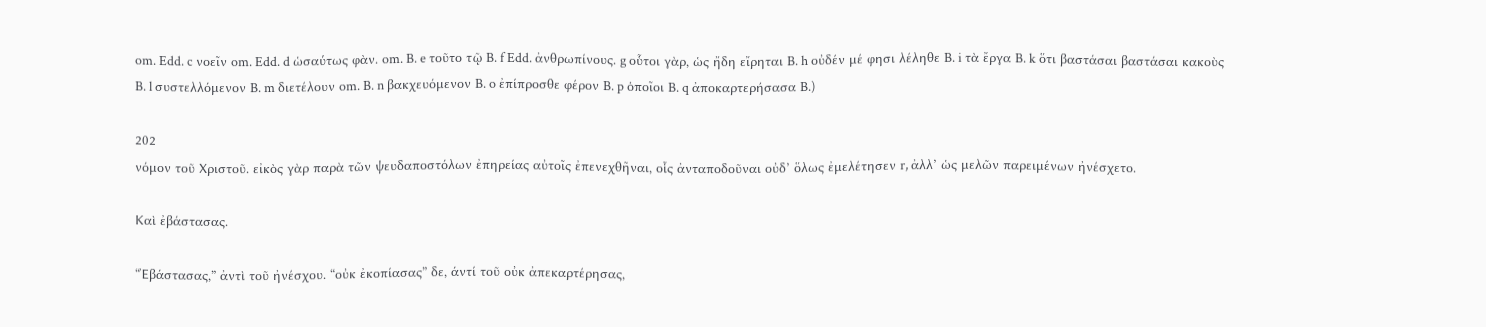om. Edd. c νοεῖν om. Edd. d ὡσαύτως φὰν. om. B. e τοῦτο τῷ B. f Edd. ἀνθρωπίνους. g οὗτοι γὰρ, ὡς ἤδη εἴρηται B. h οὐδέν μέ φησι λέληθε B. i τὰ ἔργα B. k ὅτι βαστάσαι βαστάσαι κακοὺς B. l συστελλόμενον B. m διετέλουν om. B. n βακχευόμενον B. o ἐπίπροσθε φέρον B. p ὁποῖοι B. q ἀποκαρτερήσασα B.)

202
νόμον τοῦ Χριστοῦ. εἰκὸς γὰρ παρὰ τῶν ψευδαποστόλων ἐπηρείας αὐτοῖς ἐπενεχθῆναι, οἷς ἀνταποδοῦναι οὐδ’ ὅλως ἐμελέτησεν r, ἀλλ’ ὡς μελῶν παρειμένων ἠνέσχετο.

Καὶ ἐβάστασας.

“Ἐβάστασας,” ἀντὶ τοῦ ἠνέσχου. “οὐκ ἐκοπίασας” δε, άντί τοῦ οὐκ ἀπεκαρτέρησας,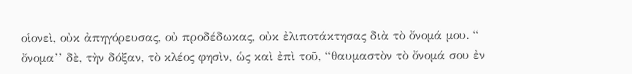οἱονεὶ, οὐκ ἀπηγόρευσας, οὐ προδέδωκας, οὐκ ἐλιποτάκτησας διὰ τὸ ὄνομά μου. “ ὄνομα’’ δὲ, τὴν δόξαν, τὸ κλέος φησὶν, ὡς καὶ ἐπὶ τοῦ, “θαυμαστὸν τὸ ὄνομά σου ἐν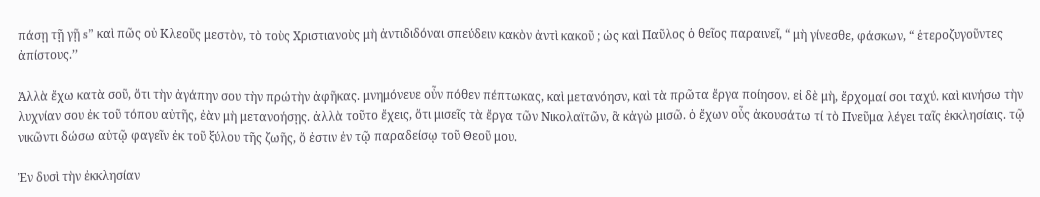πάσῃ τῇ γῇ s” καὶ πῶς οὐ Κλεοῦς μεστὸν, τὸ τοὺς Χριστιανοὺς μὴ ἀντιδιδόναι σπεύδειν κακὸν ἀντὶ κακοῦ ; ὡς καὶ Παῦλος ὁ θεῖος παραινεῖ, “ μὴ γίνεσθε, φάσκων, “ ἑτεροζυγοῦντες ἀπίστους.’’

Ἀλλὰ ἔχω κατὰ σοῦ, ὅτι τὴν ἀγάπην σου τὴν πρώτὴν ἀφῆκας. μνημόνευε οὖν πόθεν πέπτωκας, καὶ μετανόησν, καὶ τὰ πρῶτα ἔργα ποίησον. εἰ δὲ μὴ, ἔρχομαί σοι ταχύ. καὶ κινήσω τὴν λυχνίαν σου ἐκ τοῦ τόπου αὐτῆς, ἐὰν μὴ μετανοήσῃς. ἀλλὰ τοῦτο ἔχεις, ὅτι μισεῖς τὰ ἔργα τῶν Νικολαϊτῶν, ἃ κἀγὼ μισῶ. ὁ ἔχων οὖς ἀκουσάτω τί τὸ Πνεῦμα λέγει ταῖς ἐκκλησίαις. τῷ νικῶντι δώσω αὐτῷ φαγεῖν ἐκ τοῦ ξύλου τῆς ζωῆς, ὅ ἐστιν ἐν τῷ παραδείσῳ τοῦ Θεοῦ μου.

Ἐν δυσὶ τὴν ἐκκλησίαν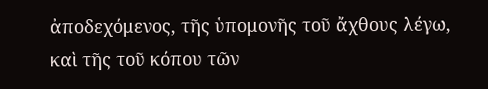ἀποδεχόμενος, τῆς ὑπομονῆς τοῦ ἄχθους λέγω, καὶ τῆς τοῦ κόπου τῶν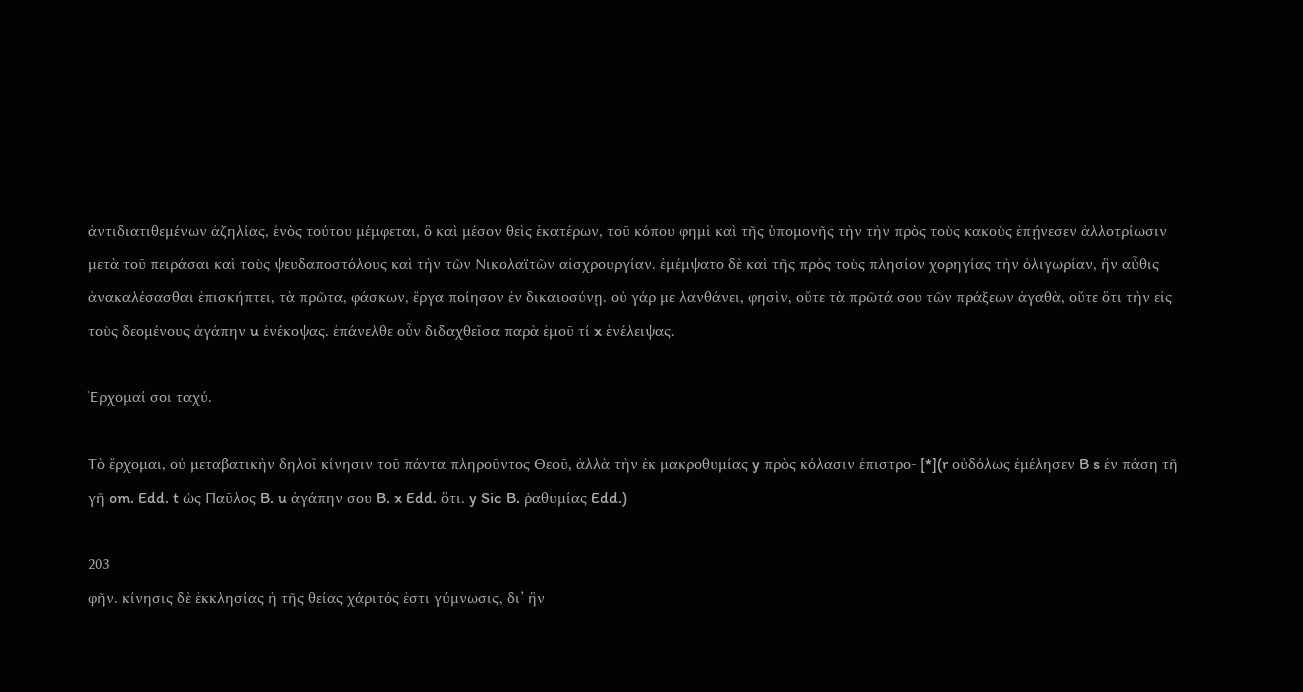ἀντιδιατιθεμένων ἀζηλίας, ἑνὸς τούτου μέμφεται, ὃ καὶ μέσον θεὶς ἑκατέρων, τοῦ κόπου φημὶ καὶ τῆς ὑπομονῆς τὴν τὴν πρὸς τοὺς κακοὺς ἐπῄνεσεν ἀλλοτρίωσιν μετὰ τοῦ πειράσαι καὶ τοὺς ψευδαποστόλους καὶ τὴν τῶν Νικολαϊτῶν αἰσχρουργίαν. ἐμέμψατο δὲ καὶ τῆς πρὸς τοὺς πλησίον χορηγίας τὴν ὀλιγωρίαν, ἣν αὖθις ἀνακαλέσασθαι ἐπισκήπτει, τὰ πρῶτα, φάσκων, ἔργα ποίησον ἐν δικαιοσύνῃ. οὐ γάρ με λανθάνει, φησὶν, οὔτε τὰ πρῶτά σου τῶν πράξεων ἀγαθὰ, οὔτε ὅτι τὴν εἰς τοὺς δεομένους ἀγάπην u ἐνέκοψας. ἐπάνελθε οὖν διδαχθεῖσα παρὰ ἐμοῦ τί x ἐνέλειψας.

Ἐρχομαί σοι ταχύ.

Τὸ ἔρχομαι, οὐ μεταβατικὴν δηλοῖ κίνησιν τοῦ πάντα πληροῦντος Θεοῦ, ἀλλὰ τὴν ἐκ μακροθυμίας y πρὸς κόλασιν ἐπιστρο- [*](r οὐδόλως ἐμέλησεν B s ἐν πάση τῆ γῆ om. Edd. t ὡς Παῦλος B. u ἀγάπην σου B. x Edd. ὅτι. y Sic B. ῥαθυμίας Edd.)

203
φῆν. κίνησις δὲ ἐκκλησίας ἡ τῆς θείας χάριτός ἐστι γύμνωσις, δι’ ἣν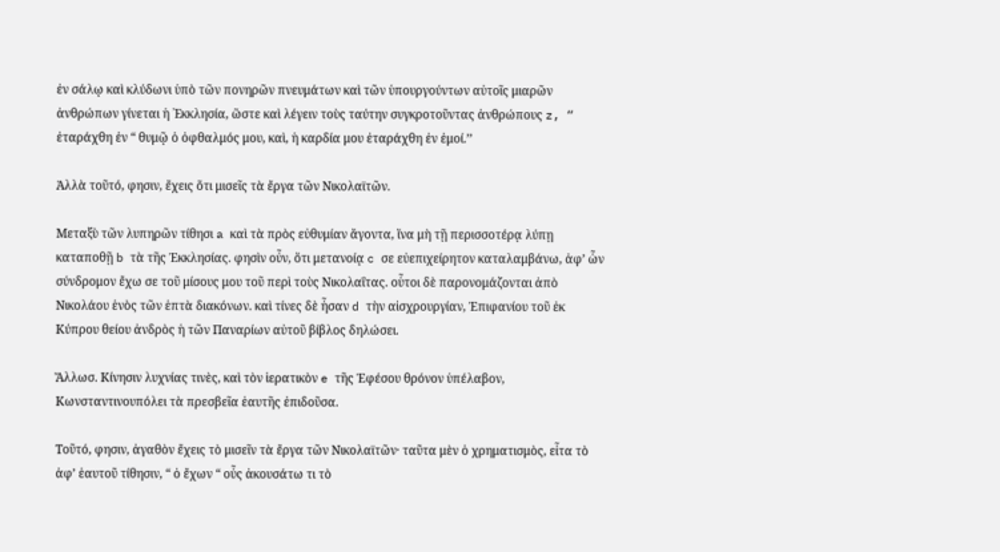ἐν σάλῳ καὶ κλύδωνι ὑπὸ τῶν πονηρῶν πνευμάτων καὶ τῶν ὑπουργούντων αὐτοῖς μιαρῶν ἀνθρώπων γίνεται ἡ ᾿Εκκλησία, ὥστε καὶ λέγειν τοὺς ταύτην συγκροτοῦντας ἀνθρώπους z, “ ἐταράχθη ἐν “ θυμῷ ὁ ὀφθαλμός μου, καὶ, ἡ καρδία μου ἐταράχθη ἐν ἐμοί.’’

Ἀλλὰ τοῦτό, φησιν, ἔχεις ὅτι μισεῖς τὰ ἔργα τῶν Νικολαϊτῶν.

Μεταξὺ τῶν λυπηρῶν τίθησι a καὶ τὰ πρὸς εὐθυμίαν ἄγοντα, ἵνα μὴ τῇ περισσοτέρᾳ λύπῃ καταποθῇ b τὰ τῆς Ἐκκλησίας. φησὶν οὖν, ὅτι μετανοίᾳ c σε εὐεπιχείρητον καταλαμβάνω, ἀφ’ ὧν σύνδρομον ἔχω σε τοῦ μίσους μου τοῦ περὶ τοὺς Νικολαΐτας. οὗτοι δὲ παρονομάζονται ἀπὸ Νικολάου ἑνὸς τῶν ἑπτὰ διακόνων. καὶ τίνες δὲ ἦσαν d τὴν αἰσχρουργίαν, Ἐπιφανίου τοῦ ἐκ Κύπρου θείου ἀνδρὸς ἡ τῶν Παναρίων αὐτοῦ βίβλος δηλώσει.

Ἄλλωσ. Κίνησιν λυχνίας τινὲς, καὶ τὸν ἱερατικὸν e τῆς Ἐφέσου θρόνον ὑπέλαβον, Κωνσταντινουπόλει τὰ πρεσβεῖα ἑαυτῆς ἐπιδοῦσα.

Τοῦτό, φησιν, ἀγαθὸν ἔχεις τὸ μισεῖν τὰ ἔργα τῶν Νικολαϊτῶν· ταῦτα μὲν ὁ χρηματισμὸς, εἶτα τὸ ἀφ’ ἑαυτοῦ τίθησιν, “ ὁ ἔχων “ οὖς ἀκουσάτω τι τὸ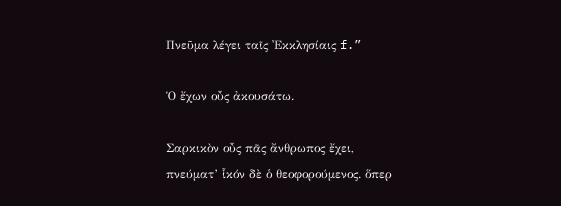Πνεῦμα λέγει ταῖς ᾿Εκκλησίαις f.”

Ὁ ἔχων οὖς ἀκουσάτω.

Σαρκικὸν οὖς πᾶς ἄνθρωπος ἔχει, πνεύματ’ ἷκόν δὲ ὁ θεοφορούμενος. ὅπερ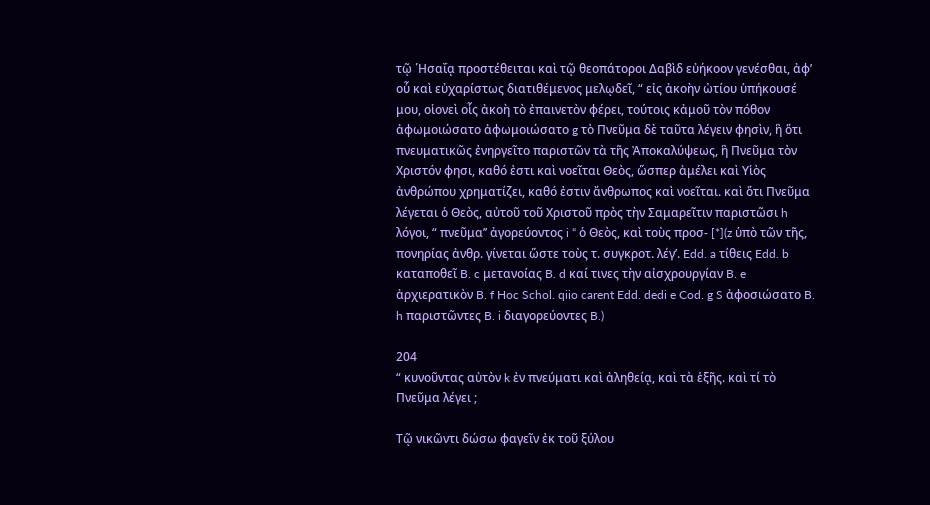τῷ ῾Ησαΐᾳ προστέθειται καὶ τῷ θεοπάτοροι Δαβὶδ εὐήκοον γενέσθαι, ἀφ’ οὗ καὶ εὐχαρίστως διατιθέμενος μελῳδεῖ, “ εἰς ἀκοὴν ὠτίου ὑπήκουσέ μου, οἱονεὶ οἷς ἀκοὴ τὸ ἐπαινετὸν φέρει, τούτοις κἀμοῦ τὸν πόθον ἀφωμοιώσατο ἀφωμοιώσατο g τὸ Πνεῦμα δὲ ταῦτα λέγειν φησὶν, ἣ ὅτι πνευματικῶς ἐνηργεῖτο παριστῶν τὰ τῆς Ἀποκαλύψεως, ἣ Πνεῦμα τὸν Χριστόν φησι, καθό ἐστι καὶ νοεῖται Θεὸς, ὥσπερ ἀμέλει καὶ Υἱὸς ἀνθρώπου χρηματίζει, καθό ἐστιν ἄνθρωπος καὶ νοεῖται. καὶ ὅτι Πνεῦμα λέγεται ὁ Θεὸς, αὐτοῦ τοῦ Χριστοῦ πρὸς τὴν Σαμαρεῖτιν παριστῶσι h λόγοι, “ πνεῦμα’’ ἀγορεύοντος i “ ὁ Θεὸς, καὶ τοὺς προσ- [*](z ὑπὸ τῶν τῆς, πονηρίας ἀνθρ. γίνεται ὥστε τοὺς τ. συγκροτ. λέγ’. Edd. a τίθεις Edd. b καταποθεῖ B. c μετανοίας B. d καί τινες τὴν αἰσχρουργίαν B. e ἀρχιερατικὸν B. f Hoc Schol. qiio carent Edd. dedi e Cod. g S ἀφοσιώσατο B. h παριστῶντες B. i διαγορεύοντες B.)

204
“ κυνοῦντας αὐτὸν k ἐν πνεύματι καὶ ἀληθείᾳ, καὶ τὰ ἑξῆς. καὶ τί τὸ Πνεῦμα λέγει ;

Τῷ νικῶντι δώσω φαγεῖν ἐκ τοῦ ξύλου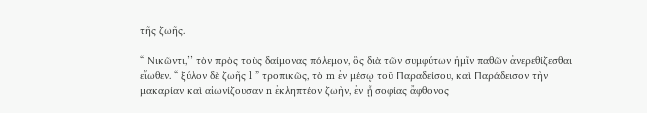τῆς ζωῆς.

“ Νικῶντι,’’ τὸν πρὸς τοὺς δαίμονας πόλεμον, ὃς διὰ τῶν συμφύτων ἡμῖν παθῶν ἀνερεθίζεσθαι εἴωθεν. “ ξύλον δὲ ζωῆς l ” τροπικῶς, τὸ m ἐν μέσῳ τοῦ Παραδείσου, καὶ Παράδεισον τὴν μακαρίαν καὶ αἰωνίζουσαν n ἐκληπτέον ζωὴν, ἐν ᾗ σοφίας ἄφθονος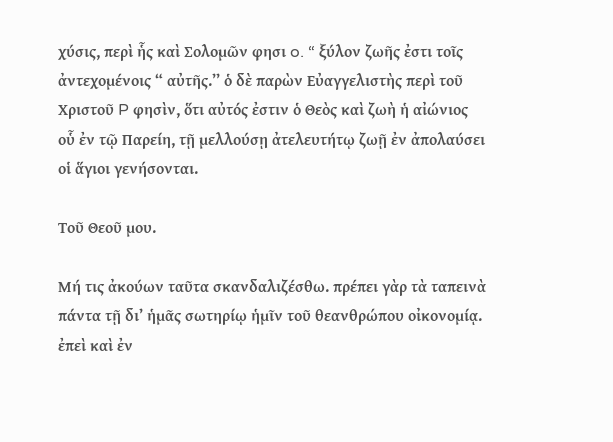χύσις, περὶ ἧς καὶ Σολομῶν φησι o. “ ξύλον ζωῆς ἐστι τοῖς ἀντεχομένοις “ αὐτῆς.’’ ὁ δὲ παρὼν Εὐαγγελιστὴς περὶ τοῦ Χριστοῦ P φησὶν, ὅτι αὐτός ἐστιν ὁ Θεὸς καὶ ζωὴ ἡ αἰώνιος οὗ ἐν τῷ Παρείη, τῇ μελλούσῃ ἀτελευτήτῳ ζωῇ ἐν ἀπολαύσει οἱ ἅγιοι γενήσονται.

Τοῦ Θεοῦ μου.

Μή τις ἀκούων ταῦτα σκανδαλιζέσθω. πρέπει γὰρ τὰ ταπεινὰ πάντα τῇ δι’ ἡμᾶς σωτηρίῳ ἡμῖν τοῦ θεανθρώπου οἰκονομίᾳ. ἐπεὶ καὶ ἐν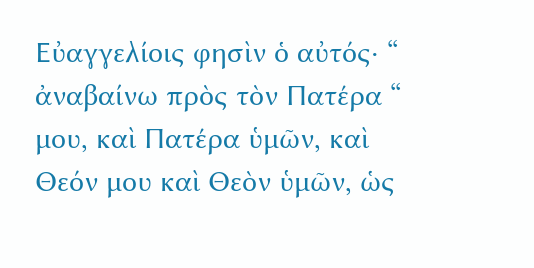Εὐαγγελίοις φησὶν ὁ αὐτός· “ ἀναβαίνω πρὸς τὸν Πατέρα “ μου, καὶ Πατέρα ὑμῶν, καὶ Θεόν μου καὶ Θεὸν ὑμῶν, ὡς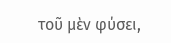τοῦ μὲν φύσει,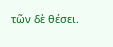τῶν δὲ θέσει.